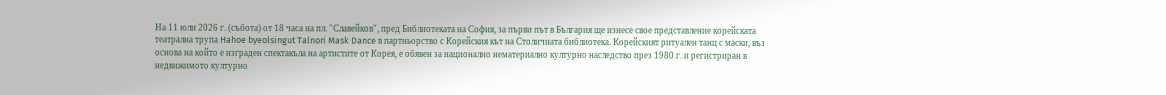На 11 юли 2026 г. (събота) от 18 часа на пл. "Славейков", пред Библиотеката на София, за първи път в България ще изнесе свое представление корейската театрална трупа Hahoe byeolsingut Talnori Mask Dance в партньорство с Корейския кът на Столичната библиотека. Корейският ритуален танц с маски, въз основа на който е изграден спектакъла на артистите от Корея, е обявен за национално нематериално културно наследство през 1980 г. и регистриран в недвижимото културно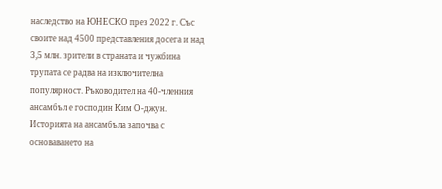наследство на ЮНЕСКО през 2022 г. Със своите над 4500 представления досега и над 3,5 млн. зрители в страната и чужбина трупата се радва на изключителна популярност. Ръководител на 40-членния ансамбъл е господин Ким О-джун. Историята на ансамбъла започва с основаването на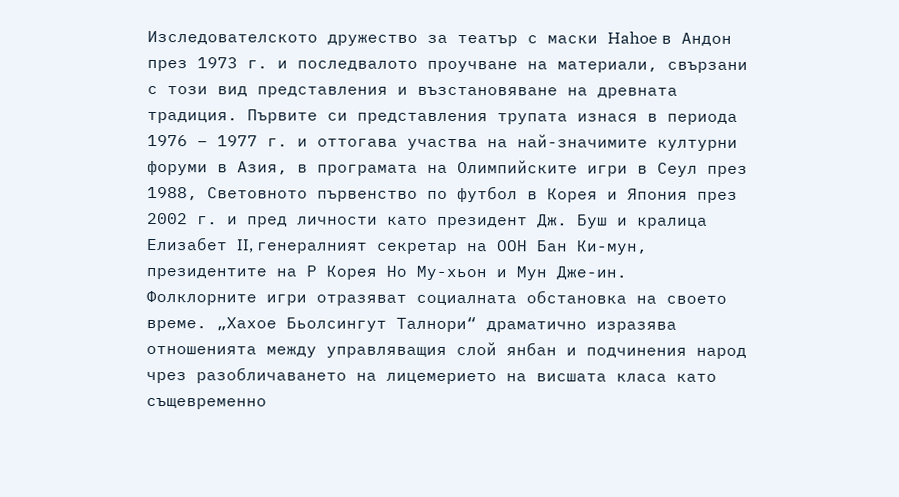Изследователското дружество за театър с маски Hahoe в Андон през 1973 г. и последвалото проучване на материали, свързани с този вид представления и възстановяване на древната традиция. Първите си представления трупата изнася в периода 1976 – 1977 г. и оттогава участва на най-значимите културни форуми в Азия, в програмата на Олимпийските игри в Сеул през 1988, Световното първенство по футбол в Корея и Япония през 2002 г. и пред личности като президент Дж. Буш и кралица Елизабет II, генералният секретар на ООН Бан Ки-мун, президентите на Р Корея Но Му-хьон и Мун Дже-ин.
Фолклорните игри отразяват социалната обстановка на своето време. „Хахое Бьолсингут Талнори“ драматично изразява отношенията между управляващия слой янбан и подчинения народ чрез разобличаването на лицемерието на висшата класа като същевременно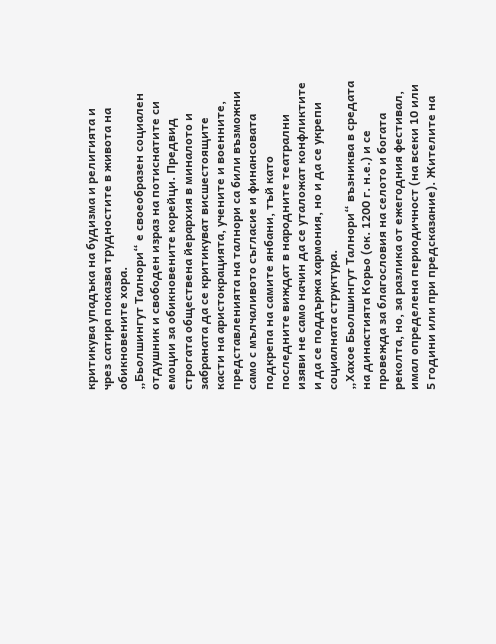критикува упадъка на будизма и религията и чрез сатира показва трудностите в живота на обикновените хора.
„Бьолшингут Талнори“ е своеобразен социален отдушник и свободен израз на потиснатите си емоции за обикновените корейци. Предвид строгата обществена йерархия в миналото и забраната да се критикуват висшестоящите касти на аристокрацията, учените и военните, представленията на талнори са били възможни само с мълчаливото съгласие и финансовата подкрепа на самите янбани, тъй като последните виждат в народните театрални изяви не само начин да се уталожат конфликтите и да се поддържа хармония, но и да се укрепи социалната структура.
„Хахое Бьолшингут Талнори“ възниква в средата на династията Корьо (ок. 1200 г. н.е.) и се провежда за благословия на селото и богата реколта, но, за разлика от ежегодния фестивал, имал определена периодичност (на всеки 10 или 5 години или при предсказание). Жителите на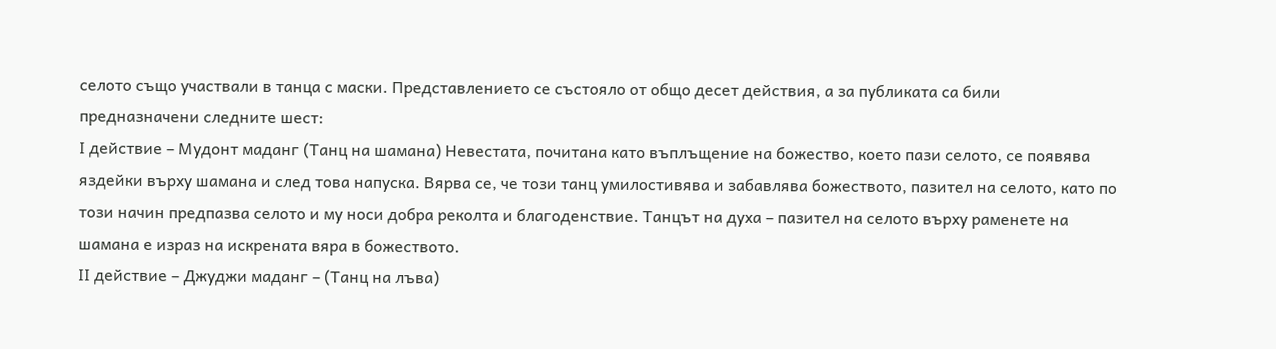селото също участвали в танца с маски. Представлението се състояло от общо десет действия, а за публиката са били предназначени следните шест:
I действие – Мудонт маданг (Танц на шамана) Невестата, почитана като въплъщение на божество, което пази селото, се появява яздейки върху шамана и след това напуска. Вярва се, че този танц умилостивява и забавлява божеството, пазител на селото, като по този начин предпазва селото и му носи добра реколта и благоденствие. Танцът на духа – пазител на селото върху раменете на шамана е израз на искрената вяра в божеството.
II действие – Джуджи маданг – (Танц на лъва)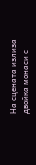На сцената излиза двойка монаси с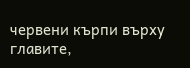червени кърпи върху главите,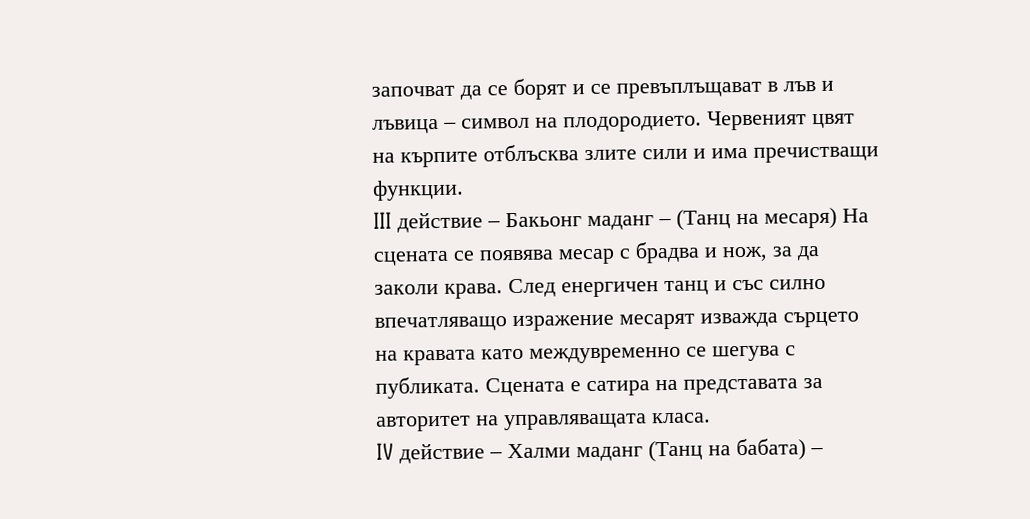започват да се борят и се превъплъщават в лъв и лъвица – символ на плодородието. Червеният цвят на кърпите отблъсква злите сили и има пречистващи функции.
III действие – Бакьонг маданг – (Танц на месаря) На сцената се появява месар с брадва и нож, за да заколи крава. След енергичен танц и със силно впечатляващо изражение месарят изважда сърцето на кравата като междувременно се шегува с публиката. Сцената е сатира на представата за авторитет на управляващата класа.
IV действие – Халми маданг (Танц на бабата) –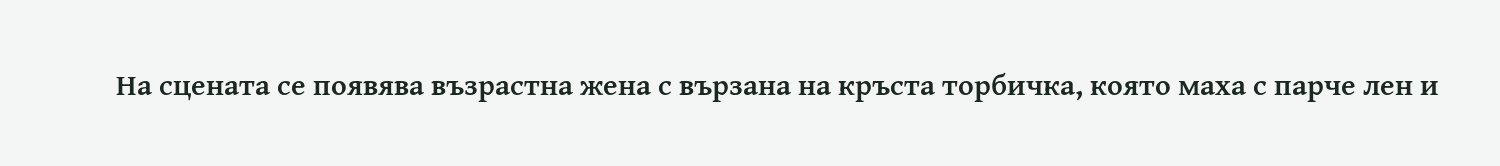На сцената се появява възрастна жена с вързана на кръста торбичка, която маха с парче лен и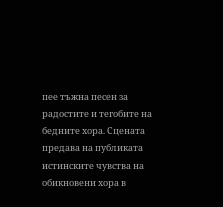пее тъжна песен за радостите и тегобите на бедните хора. Сцената предава на публиката истинските чувства на обикновени хора в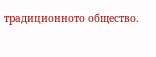традиционното общество.